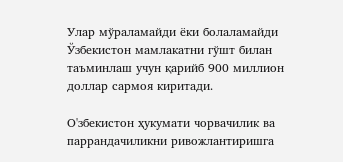Улар мўраламайди ёки болаламайди
Ўзбекистон мамлакатни гўшт билан таъминлаш учун қарийб 900 миллион доллар сармоя киритади.

О'збекистон ҳукумати чорвачилик ва паррандачиликни ривожлантиришга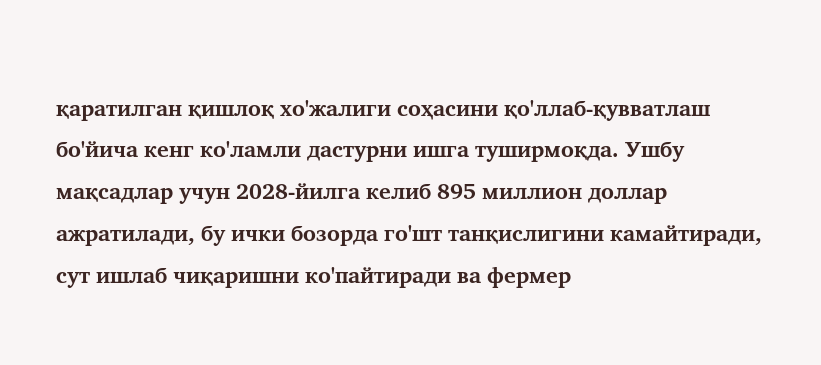қаратилган қишлоқ хо'жалиги соҳасини қо'ллаб-қувватлаш бо'йича кенг ко'ламли дастурни ишга туширмоқда. Ушбу мақсадлар учун 2028-йилга келиб 895 миллион доллар ажратилади, бу ички бозорда го'шт танқислигини камайтиради, сут ишлаб чиқаришни ко'пайтиради ва фермер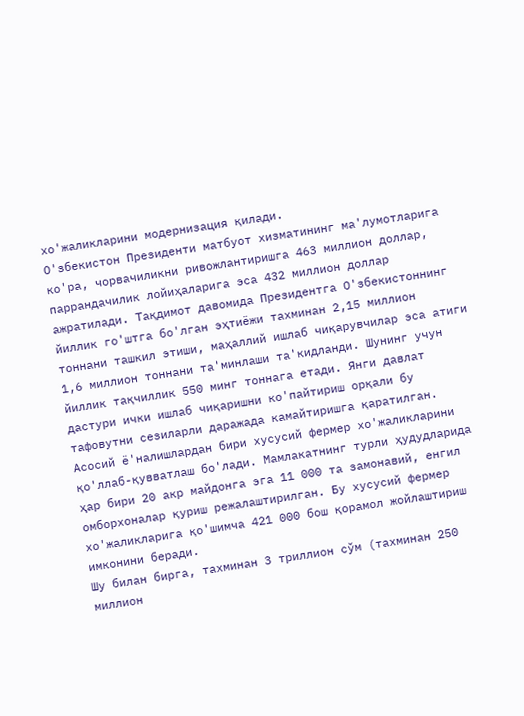хо'жаликларини модернизация қилади.
О'збекистон Президенти матбуот хизматининг ма'лумотларига ко'ра, чорвачиликни ривожлантиришга 463 миллион доллар, паррандачилик лойиҳаларига эса 432 миллион доллар ажратилади. Тақдимот давомида Президентга О'збекистоннинг йиллик го'штга бо'лган эҳтиёжи тахминан 2,15 миллион тоннани ташкил этиши, маҳаллий ишлаб чиқарувчилар эса атиги 1,6 миллион тоннани та'минлаши та'кидланди. Шунинг учун йиллик тақчиллик 550 минг тоннага етади. Янги давлат дастури ички ишлаб чиқаришни ко'пайтириш орқали бу тафовутни сезиларли даражада камайтиришга қаратилган.
Асосий ё'налишлардан бири хусусий фермер хо'жаликларини қо'ллаб-қувватлаш бо'лади. Мамлакатнинг турли ҳудудларида ҳар бири 20 акр майдонга эга 11 000 та замонавий, енгил омборхоналар қуриш режалаштирилган. Бу хусусий фермер хо'жаликларига қо'шимча 421 000 бош қорамол жойлаштириш имконини беради.
Шу билан бирга, тахминан 3 триллион сўм (тахминан 250 миллион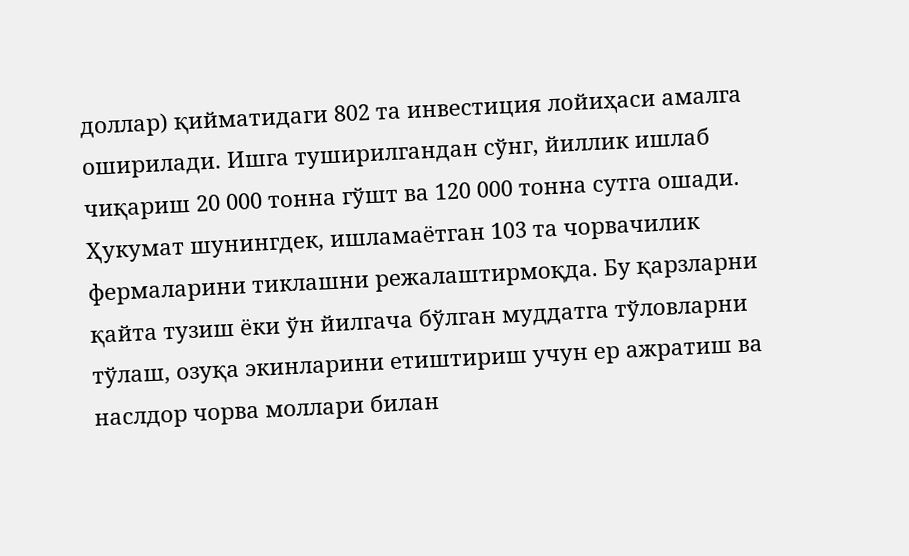доллар) қийматидаги 802 та инвестиция лойиҳаси амалга оширилади. Ишга туширилгандан сўнг, йиллик ишлаб чиқариш 20 000 тонна гўшт ва 120 000 тонна сутга ошади.
Ҳукумат шунингдек, ишламаётган 103 та чорвачилик фермаларини тиклашни режалаштирмоқда. Бу қарзларни қайта тузиш ёки ўн йилгача бўлган муддатга тўловларни тўлаш, озуқа экинларини етиштириш учун ер ажратиш ва наслдор чорва моллари билан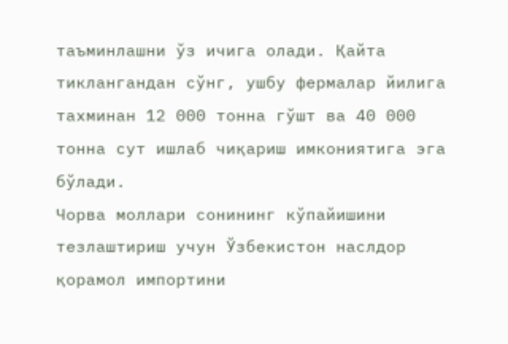таъминлашни ўз ичига олади. Қайта тиклангандан сўнг, ушбу фермалар йилига тахминан 12 000 тонна гўшт ва 40 000 тонна сут ишлаб чиқариш имкониятига эга бўлади.
Чорва моллари сонининг кўпайишини тезлаштириш учун Ўзбекистон наслдор қорамол импортини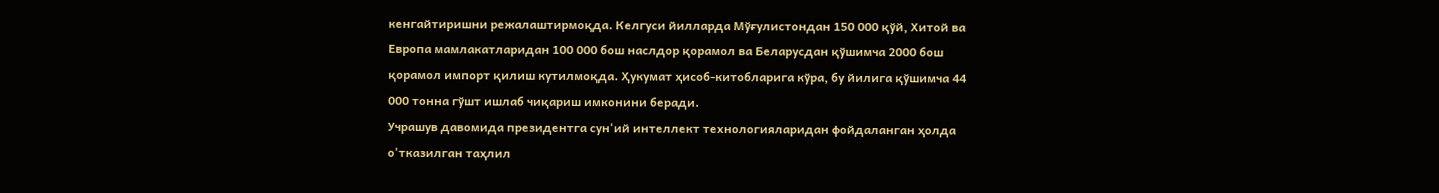кенгайтиришни режалаштирмоқда. Келгуси йилларда Мўғулистондан 150 000 қўй, Хитой ва Европа мамлакатларидан 100 000 бош наслдор қорамол ва Беларусдан қўшимча 2000 бош қорамол импорт қилиш кутилмоқда. Ҳукумат ҳисоб-китобларига кўра, бу йилига қўшимча 44 000 тонна гўшт ишлаб чиқариш имконини беради.
Учрашув давомида президентга сун'ий интеллект технологияларидан фойдаланган ҳолда о'тказилган таҳлил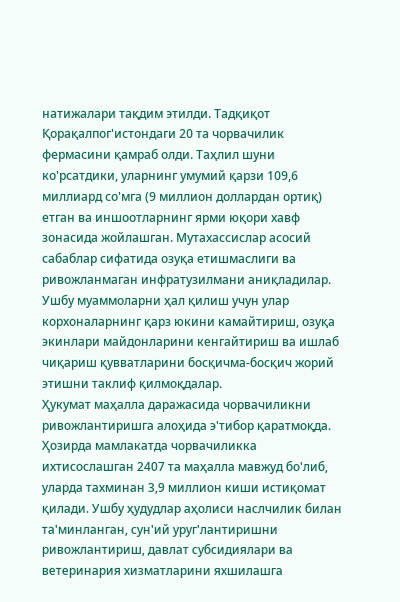натижалари тақдим этилди. Тадқиқот Қорақалпог'истондаги 20 та чорвачилик фермасини қамраб олди. Таҳлил шуни ко'рсатдики, уларнинг умумий қарзи 109,6 миллиард со'мга (9 миллион доллардан ортиқ) етган ва иншоотларнинг ярми юқори хавф зонасида жойлашган. Мутахассислар асосий сабаблар сифатида озуқа етишмаслиги ва ривожланмаган инфратузилмани аниқладилар. Ушбу муаммоларни ҳал қилиш учун улар корхоналарнинг қарз юкини камайтириш, озуқа экинлари майдонларини кенгайтириш ва ишлаб чиқариш қувватларини босқичма-босқич жорий этишни таклиф қилмоқдалар.
Ҳукумат маҳалла даражасида чорвачиликни ривожлантиришга алоҳида э'тибор қаратмоқда. Ҳозирда мамлакатда чорвачиликка ихтисослашган 2407 та маҳалла мавжуд бо'либ, уларда тахминан 3,9 миллион киши истиқомат қилади. Ушбу ҳудудлар аҳолиси наслчилик билан та'минланган, сун'ий уруг'лантиришни ривожлантириш, давлат субсидиялари ва ветеринария хизматларини яхшилашга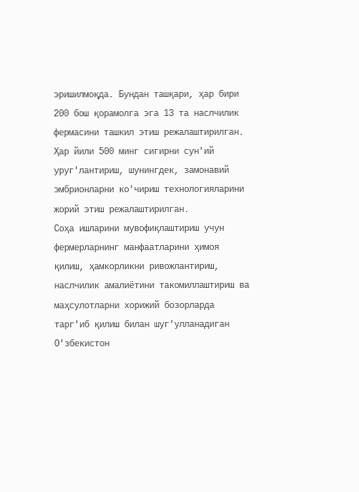эришилмоқда. Бундан ташқари, ҳар бири 200 бош қорамолга эга 13 та наслчилик фермасини ташкил этиш режалаштирилган. Ҳар йили 500 минг сигирни сун'ий уруг'лантириш, шунингдек, замонавий эмбрионларни ко'чириш технологияларини жорий этиш режалаштирилган.
Соҳа ишларини мувофиқлаштириш учун фермерларнинг манфаатларини ҳимоя қилиш, ҳамкорликни ривожлантириш, наслчилик амалиётини такомиллаштириш ва маҳсулотларни хорижий бозорларда тарг'иб қилиш билан шуг'улланадиган О'збекистон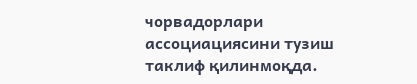чорвадорлари ассоциациясини тузиш таклиф қилинмоқда.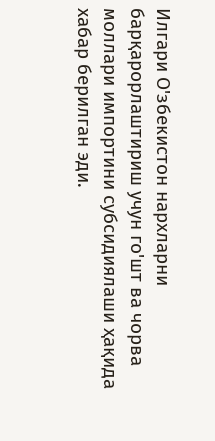Илгари О'збекистон нархларни барқарорлаштириш учун го'шт ва чорва моллари импортини субсидиялаши ҳақида хабар берилган эди.